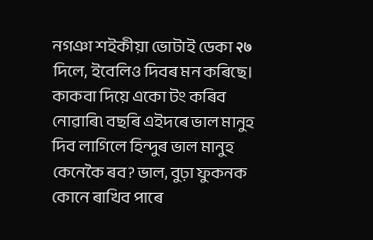নগঞা শইকীয়া ভোটাই ডেকা २७ দিলে, ইবেলিও দিবৰ মন কৰিছে। কাকবা দিয়ে একো টং কৰিব নোৱাৰি৷ বছৰি এইদৰে ভাল মানুহ দিব লাগিলে হিন্দুৰ ভাল মানুহ কেনেকৈ ৰব? ভাল, বুঢ়া ফুকনক কোনে ৰাখিব পাৰে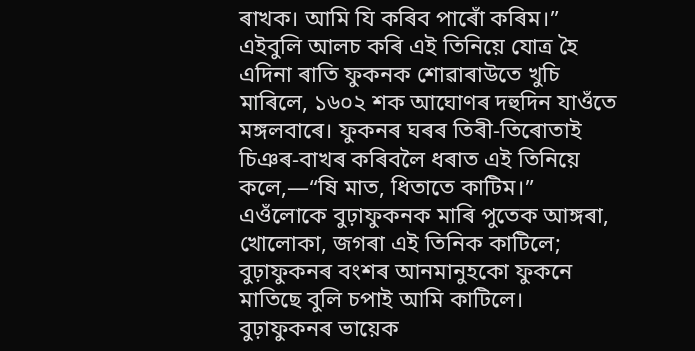ৰাখক। আমি যি কৰিব পাৰোঁ কৰিম।” এইবুলি আলচ কৰি এই তিনিয়ে যোত্ৰ হৈ এদিনা ৰাতি ফুকনক শোৱাৰাউতে খুচি মাৰিলে, ১৬০২ শক আঘোণৰ দহুদিন যাওঁতে মঙ্গলবাৰে। ফুকনৰ ঘৰৰ তিৰী-তিৰোতাই চিঞৰ-বাখৰ কৰিবলৈ ধৰাত এই তিনিয়ে কলে,—“ষি মাত, ধিতাতে কাটিম।” এওঁলোকে বুঢ়াফুকনক মাৰি পুতেক আঙ্গৰা, খোলোকা, জগৰা এই তিনিক কাটিলে; বুঢ়াফুকনৰ বংশৰ আনমানুহকো ফুকনে মাতিছে বুলি চপাই আমি কাটিলে। বুঢ়াফুকনৰ ভায়েক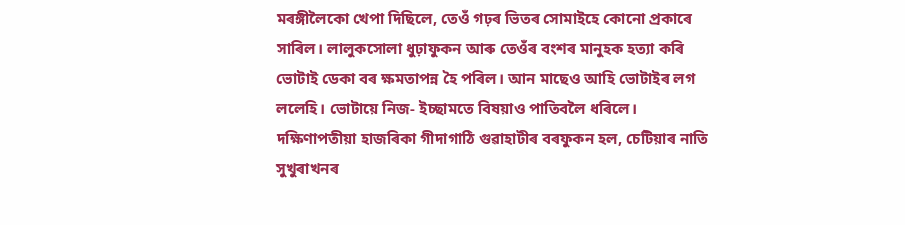মৰঙ্গীলৈকো খেপা দিছিলে, তেওঁ গঢ়ৰ ভিতৰ সোমাইহে কোনো প্ৰকাৰে সাৰিল। লালুকসোলা ধুঢ়াফুকন আৰু তেওঁৰ বংশৰ মানুহক হত্যা কৰি ভোটাই ডেকা বৰ ক্ষমতাপন্ন হৈ পৰিল। আন মাছেও আহি ভোটাইৰ লগ ললেহি। ভোটায়ে নিজ- ইচ্ছামতে বিষয়াও পাতিবলৈ ধৰিলে। দক্ষিণাপতীয়া হাজৰিকা গীদাগাঠি গুৱাহাটীৰ বৰফুকন হল, চেটিয়াৰ নাতি সুখুৰাখনৰ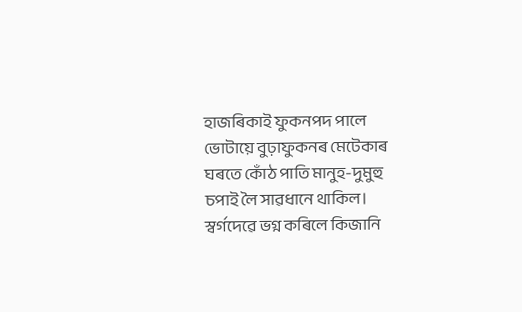হাজৰিকাই ফুকনপদ পালে ভোটায়ে বুঢ়াফুকনৰ মেটেকাৰ ঘৰতে কোঁঠ পাতি মানুহ-দুমুহু চপাই লৈ সাৱধানে থাকিল।
স্বৰ্গদেৱে ভগ্ন কৰিলে কিজানি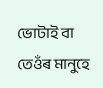ভোটাই বা তেওঁৰ মানুহে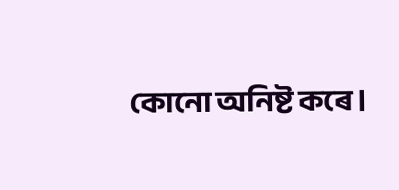কোনো অনিষ্ট কৰে।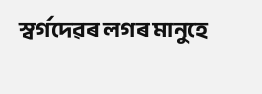স্বৰ্গদেৱৰ লগৰ মানুহে